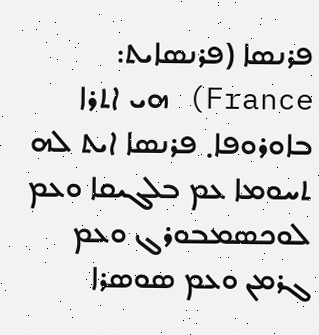ܦܪܢܣܐ (ܦܪܢܣܐܝܬ: France) ܗܝ ܐܬܪܐ ܒܐܘܪܘܦܐ܂ ܦܪܢܣܐ ܐܝܬ ܠܗ ܬܚܘܡܐ ܥܡ ܒܠܓܝܩܐ ܘܥܡ ܠܘܟܣܡܒܘܪܓ ܘܥܡ ܓܪܡܢ ܘܥܡ ܣܘܣܪܐ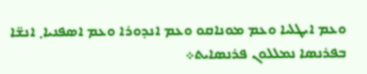ܘܥܡ ܐܝܛܠܝܐ ܘܥܡ ܡܘܢܐܩܘ ܘܥܡ ܐܢܕܘܪܐ ܘܥܡ ܐܣܦܢܝܐ܂ ܐܢܫ̈ܐ ܒܦܪܢܣܐ ܢܡܠܠܘܢ ܦܪܢܣܐܝܬ܀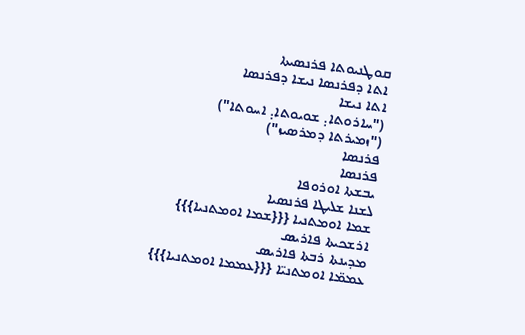ܩܘܛܢܝܘܬܐ ܦܪܢܣܝܬܐ
ܐܬܐ ܕܦܪܢܣܐ ܢܝܫܐ ܕܦܪܢܣܐ
ܐܬܐ ܢܝܫܐ
("ܚܐܪܘܬܐ܄ ܫܘܝܘܬܐ܄ ܐܚܘܬܐ")
("ܙܡܝܪܬܐ ܕܡܪܣܝܙ")
ܦܪܢܣܐ
ܦܪܢܣܐ
ܝܒܫܬܐ ܐܘܪܘܦܐ
ܠܫܢܐ ܫܠܝܛܐ ܦܪܢܣܝܐ
ܫܡܐ ܐܘܡܬܢܝܐ {{{ܫܡܐ ܐܘܡܬܢܝܐ}}}
ܐܪܫܟܝܬܐ ܦܐܪܝܣ
ܡܕܝܢܬܐ ܪܒܬܐ ܦܐܪܝܣ
ܥܡܡ̈ܐ ܐܘܡܬܢܝ̈ܐ {{{ܥܡܡܐ ܐܘܡܬܢܝܐ}}}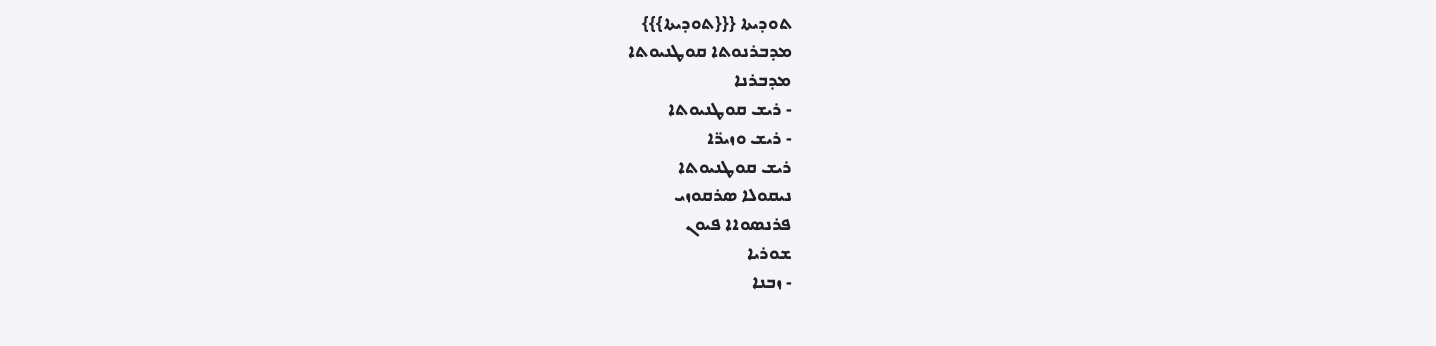ܬܘܕܝܬܐ {{{ܬܘܕܝܬܐ}}}
ܡܕܒܪܢܘܬܐ ܩܘܛܢܝܘܬܐ
ܡܕܒܪܢܐ
- ܪܝܫ ܩܘܛܢܝܘܬܐ
- ܪܝܫ ܘܙܝܪ̈ܐ
ܪܝܫ ܩܘܛܢܝܘܬܐ
ܢܝܩܘܠܐ ܣܪܩܘܙܝ
ܦܪܢܣܘܐܐ ܦܝܘܢ
ܫܘܪܝܐ
- ܙܒܢܐ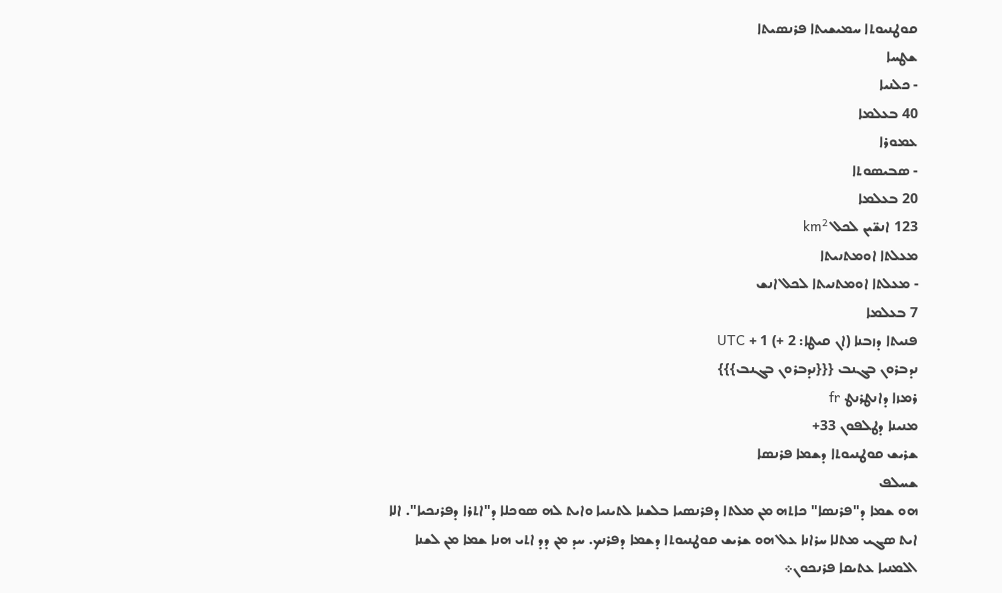ܩܘܛܢܝܘܬܐ ܚܡܝܫܝܬܐ ܦܪܢܣܝܬܐ
ܫܛܚܐ
- ܟܠܢܝܐ
40 ܒܥܠܡܐ
ܥܡܘܪܐ
- ܣܒܝܣܘܬܐ
20 ܒܥܠܡܐ
123 ܐܢܫ̈ܝܢ ܠܟܠ km²
ܡܥܠܬܐ ܐܘܡܬܢܝܬܐ
- ܡܥܠܬܐ ܐܘܡܬܢܝܬܐ ܠܟܠ ܐܢܫ
7 ܒܥܠܡܐ
ܦܢܝܬܐ ܕܙܒܢܐ (ܐܢ ܩܝܛܐ: 2 +) 1 + UTC
ܢܕܒܪܘܢ ܒܓܢܒ {{{ܢܕܒܪܘܢ ܒܓܢܒ}}}
ܪܡܙܐ ܕܐܢܛܪܢܛ fr
ܡܢܝܢܐ ܕܛܠܦܘܢ 33+
ܫܪܝܫ ܩܘܛܢܝܘܬܐ ܕܫܡܐ ܦܪܢܣܐ
ܫܚܠܦ
ܗܘ ܫܡܐ ܕ"ܦܪܢܣܐ" ܟܐܬܗ ܡܢ ܡܠܬܐ ܕܦܪܢܣܝܐ ܒܠܫܢܐ ܠܬܝܢܝܐ ܘܐܝܬ ܠܗ ܣܘܟܠܐ ܕ"ܐܬܪܐ ܕܦܪܢܟܝܐ". ܐܠܐ ܐܝܬ ܣܓܝ ܡܬܠܐ ܚܪܐܢܐ ܥܠ ܗܘ ܫܪܝܫ ܩܘܛܢܝܘܬܐ ܕܫܡܐ ܕܦܪܢܟ. ܚܕ ܡܢ ܕܕ ܐܬܝ ܗܢܐ ܫܡܐ ܡܢ ܠܫܢܐ ܐܠܡܢܝܐ ܥܬܝܩܐ ܦܪܢܟܘܢ܀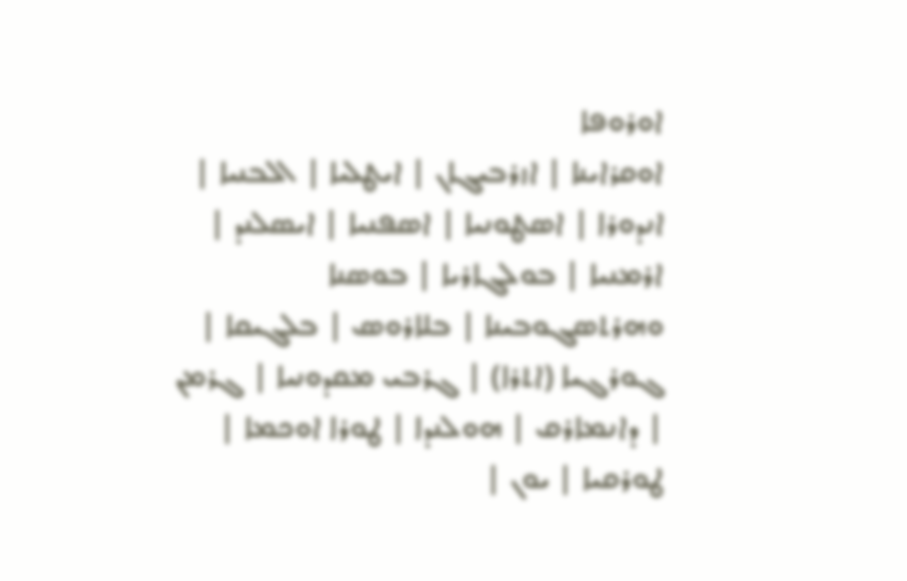ܐܘܪܘܦܐ
ܐܘܩܪܐܝܢܐ | ܐܙܪܒܝܓܐܢ | ܐܝܛܠܝܐ | ܐܠܒܢܝܐ | ܐܢܕܘܪܐ | ܐܣܛܘܢܝܐ | ܐܣܦܢܝܐ | ܐܝܣܠܢܕ | ܐܪܡܢܝܐ | ܒܘܠܓܐܪܝܐ | ܒܘܣܢܐ ܘܗܪܬܣܓܘܒܝܢܐ | ܒܠܐܪܘܣ | ܒܠܓܝܩܐ | ܓܘܪܓܝܐ (ܐܬܪܐ) | ܓܪܒܝ ܡܩܕܘܢܝܐ | ܓܪܡܢ | ܕܐܢܡܐܪܩ | ܗܘܠܢܕܐ | ܛܘܪܐ ܐܘܟܡܐ | ܛܘܪܩܝܐ | ܝܘܢ |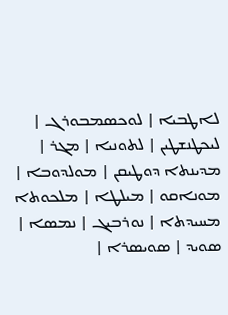ܠܐܛܒܝܐ | ܠܘܟܣܡܒܘܪܓ | ܠܝܟܛܢܫܛܝܢ | ܠܬܘܢܝܐ | ܡܓܪ | ܡܕܝܢܬܐ ܕܘܛܝܩܢ | ܡܘܠܕܘܒܐ | ܡܘܢܐܩܘ | ܡܝܠܛܐ | ܡܠܟܘܬܐ ܡܚܝܕܬܐ | ܢܘܪܒܝܓ | ܢܡܣܐ | ܣܘܝܕ | ܣܘܝܣܪܐ |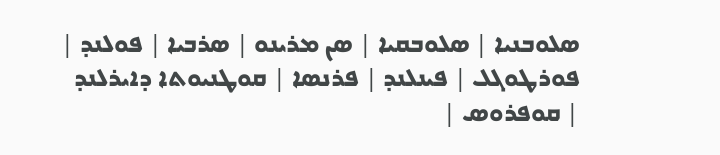ܣܠܘܒܢܝܐ | ܣܠܘܒܩܝܐ | ܣܢ ܡܪܝܢܘ | ܣܪܒܝܐ | ܦܘܠܢܕ | ܦܘܪܛܘܓܠ | ܦܝܢܠܢܕ | ܦܪܢܣܐ | ܩܘܛܢܝܘܬܐ ܕܐܝܪܠܢܕ | ܩܘܦܪܘܣ |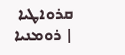ܩܪܘܐܛܝܐ | ܪܘܡܢܝܐ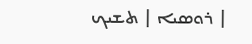| ܪܘܣܝܐ | ܬܫܝܟ